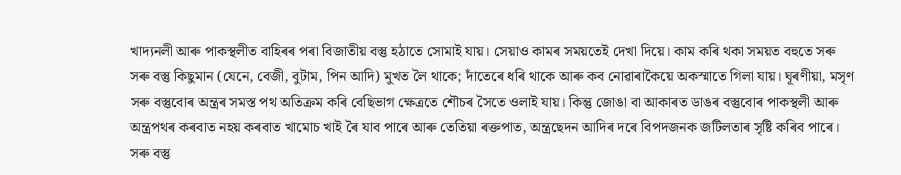খাদ্যনলী আৰু পাকস্থলীত বাহিৰৰ পৰা বিজাতীয় বস্তু হঠাতে সোমাই যায়। সেয়াও কামৰ সময়তেই দেখা দিয়ে। কাম কৰি থকা সময়ত বহুতে সৰু সৰু বস্তু কিছুমান (যেনে, বেজী, বুটাম, পিন আদি) মুখত লৈ থাকে; দাঁতেৰে ধৰি থাকে আৰু কব নোৱাৰাকৈয়ে অকস্মাতে গিলা যায়। ঘূৰণীয়া, মসৃণ সৰু বস্তুবোৰ অন্ত্ৰৰ সমস্ত পথ অতিক্ৰম কৰি বেছিভাগ ক্ষেত্ৰতে শৌচৰ সৈতে ওলাই যায়। কিন্তু জোঙা বা আকাৰত ডাঙৰ বস্তুবোৰ পাকস্থলী আৰু অন্ত্ৰপথৰ কৰবাত নহয় কৰবাত খামোচ খাই ৰৈ যাব পাৰে আৰু তেতিয়া ৰক্তপাত, অন্ত্ৰছেদন আদিৰ দৰে বিপদজনক জটিলতাৰ সৃষ্টি কৰিব পাৰে। সৰু বস্তু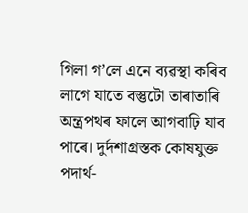গিলা গ’লে এনে ব্যৱস্থা কৰিব লাগে যাতে বস্তুটো তাৰাতাৰি অন্ত্ৰপথৰ ফালে আগবাঢ়ি যাব পাৰে। দুৰ্দশাগ্ৰস্তক কোষযুক্ত পদাৰ্থ-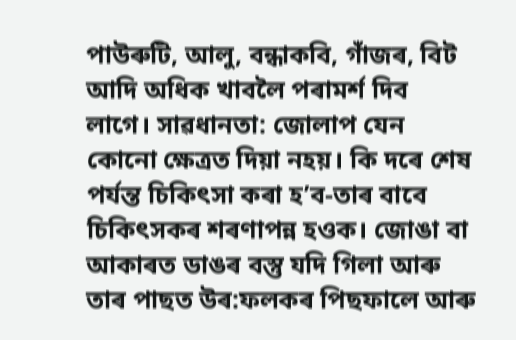পাউৰুটি, আলু, বন্ধাকবি, গাঁজৰ, বিট আদি অধিক খাবলৈ পৰামৰ্শ দিব লাগে। সাৱধানতা: জোলাপ যেন কোনো ক্ষেত্ৰত দিয়া নহয়। কি দৰে শেষ পৰ্যন্ত চিকিৎসা কৰা হ’ব-তাৰ বাবে চিকিৎসকৰ শৰণাপন্ন হওক। জোঙা বা আকাৰত ডাঙৰ বস্তু যদি গিলা আৰু তাৰ পাছত উৰ:ফলকৰ পিছফালে আৰু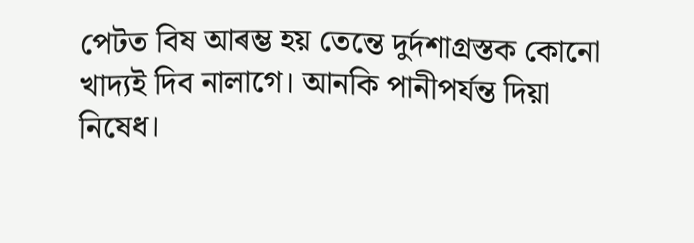পেটত বিষ আৰম্ভ হয় তেন্তে দুৰ্দশাগ্ৰস্তক কোনো খাদ্যই দিব নালাগে। আনকি পানীপৰ্যন্ত দিয়া নিষেধ।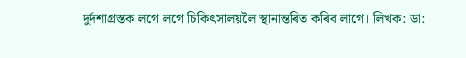দুৰ্দশাগ্ৰস্তক লগে লগে চিকিৎসালয়লৈ স্থানান্তৰিত কৰিব লাগে। লিখক: ডা: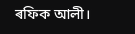ৰফিক আলী।